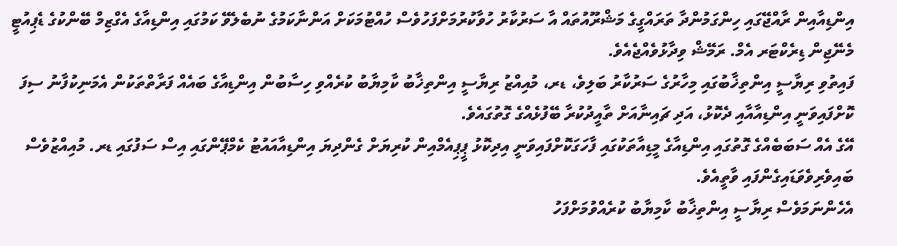އިންޑިއާއިން ރާއްޖޭގައި ހިންގަމުންދާ ތަރައްގީގެ މަޝްރޫއުތައް އާ ސަރުކާރު ހުވާކުރުމަށްފަހުވެސް ހުއްޓުމަކަށް އަންނާކަމުގެ ނުބެލެވޭ ކަމުގައި އިންޑިއާގެ އެގްޒިމް ބޭންކުގެ ޑެޕިއުޓީ މެނޭޖިން ޑިރެކްޓަރ އެމް. ރަމޭޝް ވިދާޅުވެއްޖެއެވެ.
ފައިތުވި ރިޔާސީ އިންތިޚާބުގައި މިހާރުގެ ސަރުކާރު ބަލިވެ، ޑރ، މުއިއްޒު ރިޔާސީ އިންތިޚާބު ކާމިޔާބު ކުރެއްވި ހިސާބުން އިންޑިއާގެ ބައެއް ފަރާތްތަކުން އެމަނިކުފާނު ސިފަ ކޮށްފައިވަނީ އިންޑިއާއާއި ދެކޮޅު، އަދި ޗައިނާއަށް ތާއީދުކުރާ ބޭފުޅެއްގެ ގޮތުގައެވެ.
އޭގެ އެއް ސަބަބެއްގެ ގޮތުގައި އިންޑިއާގެ މީޑިއާތަކުގައި ފާހަގަކޮށްފައިވަނީ އިދިކޮޅު ޕީޕިއެމްއިން ކުރިޔަށް ގެންދިޔަ އިންޑިއާއައުޓު ކެމްޕޭންގައި އިސް ސަފުގައި ޑރ. މުއިއްޒުވެސް ބައިވެރިވެވަޑައިގެންފައި ވާތީއެވެ.
އެހެންނަމަވެސް ރިޔާސީ އިންތިޚާބު ކާމިޔާބު ކުރެއްވުމަށްފަހު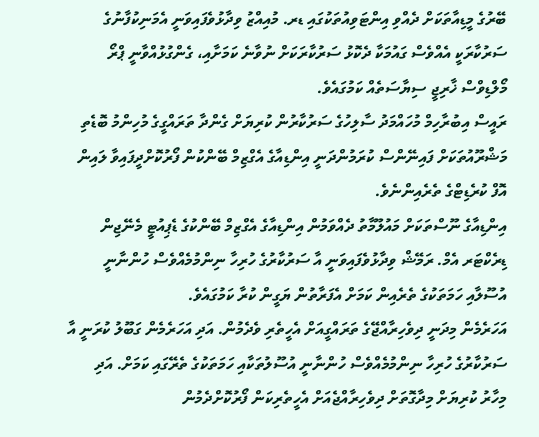ބޭރުގެ މީޑިއާތަކަށް ދެއްވި އިންޓަވިއުތަކުގައި ޑރ. މުއިއްޒު ވިދާޅުވެފައިވަނީ އެމަނިކުފާނުގެ ސަރުކާރަކީ އެއްވެސް ގައުމަކާ ދެކޮޅު ސަރުކާރަކަށް ނުވާނެ ކަމަށާއި، ގެންގުޅުއްވާނީ ޕްރޯ މޯލްޑިވްސް ޚާރިޖީ ސިޔާސަތެއް ކަމުގައެވެ.
ރައީސް އިބުރާހިމް މުހައްމަދު ސާލިހުގެ ސަރުކާރުން ކުރިޔަށް ގެންދާ ތަރައްގީގެ މުހިންމު ބޮޑެތި މަޝްރޫއުތަކަށް ފައިނޭންސް ކުރަމުންދަނީ އިންޑިއާގެ އެގްޒިމް ބޭންކުން ފޯރުކޮށްދީފައިވާ ލައިން އޮފް ކުރެޑިޓްގެ ތެރެއިންނެވެ.
އިންޑިއާގެ ނޫސްތަކަށް މައުލޫމާތު ދެއްވަމުން އިންޑިއާގެ އެގްޒިމް ބޭންކުގެ ޑެޕިއުޓީ މެނޭޖިން ޑިރެކްޓަރ އެމް. ރަމޭޝް ވިދާޅުވެފައިވަނީ އާ ސަރުކާރުގެ ހުރިހާ ނިންމުމެއްވެސް ހުންނާނީ އުސޫލާއި ހަމަތަކުގެ ތެރެއިން ކަމަށް އެފަރާތުން ޔަގީން ކުރާ ކަމުގައެވެ.
އަހަރެމެން މިދަނީ ދިވެހިރާއްޖޭގެ ތަރައްގީއަށް އެހީތެރި ވެދެމުން. އަދި އަހަރެމެން ގަބޫލު ކުރަނީ އާ ސަރުކާރުގެ ހުރިހާ ނިންމުމެއްވެސް ހުންނާނީ އުސޫލުތަކާއި ހަމަތަކުގެ ތެރޭގައި ކަމަށް. އަދި މިހާރު ކުރިޔަށް މިދާގޮތަށް ދިވެހިރާއްޖެއަށް އެހީތެރިކަން ފޯރުކޮށްދެމުން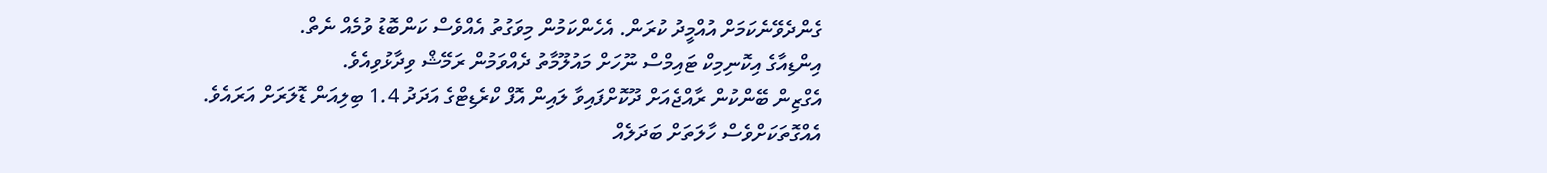ގެންދެވޭނެކަމަށް އުއްމީދު ކުރަން. އެހެންކަމުން މިވަގުތު އެއްވެސް ކަންބޮޑު ވުމެއް ނެތް.
އިންޑިއާގެ އިކޮނިމިކް ޓައިމްސް ނޫހަށް މައުލޫމާތު ދެއްވަމުން ރަމޭޝް ވިދާޅުވިއެވެ.
އެގްޒިން ބޭންކުން ރާއްޖެއަށް ދޫކޮށްފައިވާ ލައިން އޮފް ކްރެޑިޓްގެ އަދަދު 1.4 ބިލިއަން ޑޮލަރަށް އަރައެވެ.
އެއްގޮތަކަށްވެސް ހާލަތަށް ބަދަލެއް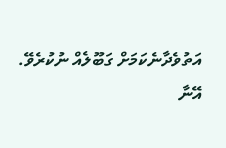އަތުވެދާނެކަމަށް ގަބޫލެއް ނުކުރެވޭ.
އޭނާ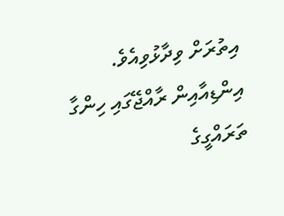އިތުރަށް ވިދާޅުވިއެވެ.
އިންޑިއާއިން ރާއްޖޭގައި ހިންގާ ތަރައްގީގެ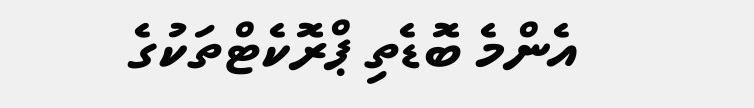އެންމެ ބޮޑެތި ޕްރޮކެޓްތަކުގެ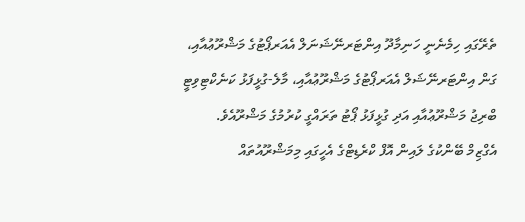ތެރޭގައި ހިމެނެނީ ހަނިމާދޫ އިންޓަރނޭޝަނަލް އެއަރޕޯޓުގެ މަޝްރޫޢުއާއި، ގަން އިންޓަރނޭޝަލް އެއަރޕޯޓުގެ މަޝްރޫޢުއާއި، މާލެ-ގުޅީފަޅު ކަނެކްޓިވިޓީ ބްރިޖު މަޝްރޫޢުއާއި އަދި ގުޅީފަޅު ޕޯޓު ތަރައްގީ ކުރުމުގެ މަޝްރޫއެވެ.
އެގްޒިމް ބޭންކުގެ ލައިން އޮފް ކްރެޑިޓްގެ އެހީގައި މިމަޝްރޫއުތައް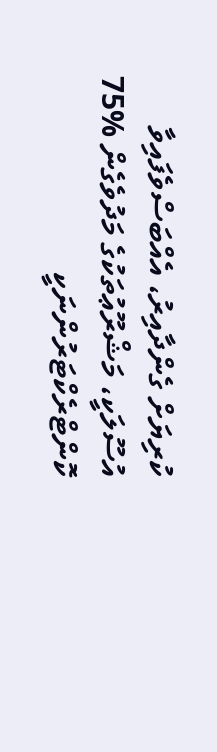ކުރިޔަށް ގެންދާއިރު، އެއްބަސްވެފައިވާ އުސޫލަކީ، މަޝްރޫޢުތަކުގެ މަދުވެގެން %75 ކޮންޓްރެކްޓަރުންނަކީ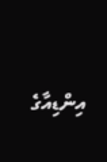އިންޑިއާގެ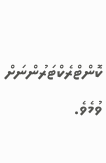ކޮންޓްރެކްޓަރުންނަށް ވުމެވެ.